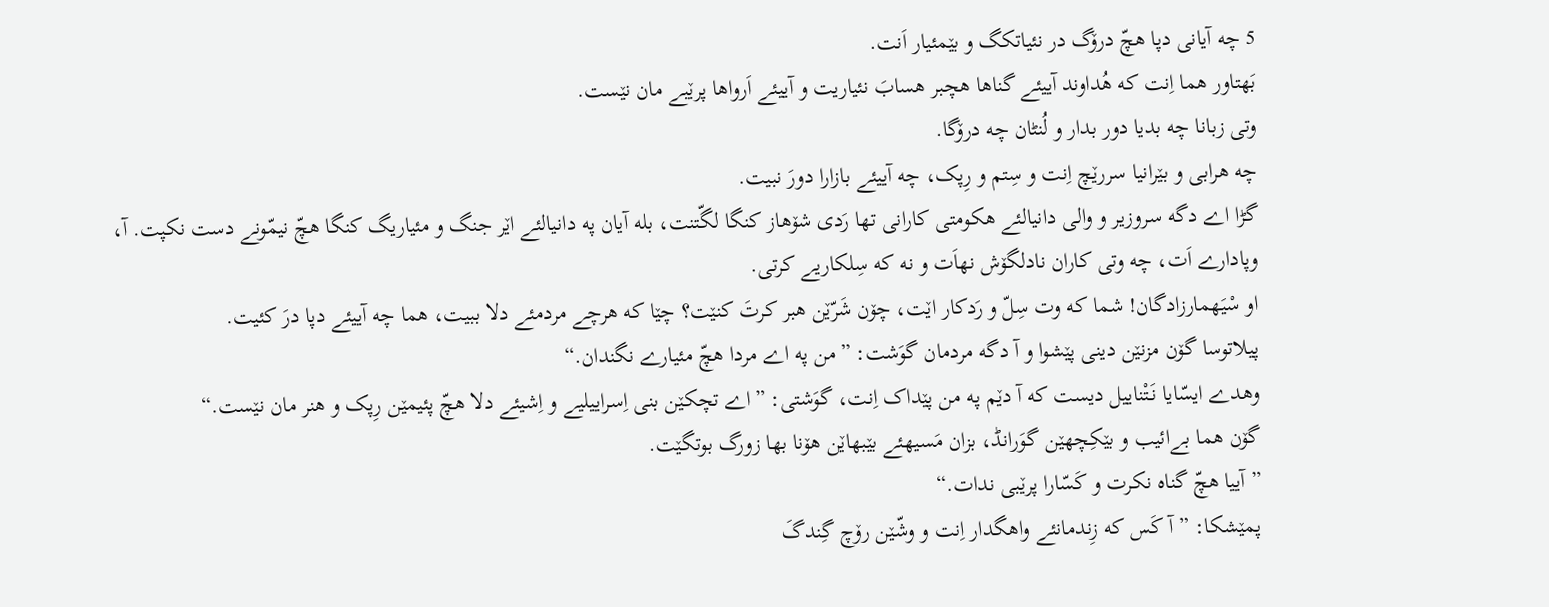5 چه آیانی دپا هچّ درۆگ در نئیاتکگ و بێمئیار اَنت.
بَهتاور هما اِنت که هُداوند آییئے گناها هچبر هسابَ نئیاریت و آییئے اَرواها پرێبے مان نێست.
وتی زبانا چه بدیا دور بدار و لُنٹان چه درۆگا.
چه هرابی و بێرانیا سررێچ اِنت و سِتم و رِپک، چه آییئے بازارا دورَ نبیت.
گڑا اے دگه سروزیر و والی دانیالئے هکومتی کارانی تها رَدی شۆهاز کنگا لگّتنت، بله آیان په دانیالئے اێر جنگ و مئیاریگ کنگا هچّ نیمّونے دست نکپت. آ، وپادارے اَت، چه وتی کاران نادلگۆش نهاَت و نه که سِلکاریے کرتی.
او سْیَهمارزادگان! شما که وت سِلّ و رَدکار اێت، چۆن شَرّێن هبر کرتَ کنێت؟ چێا که هرچے مردمئے دلا ببیت، هما چه آییئے دپا درَ کئیت.
پیلاتوسا گۆن مزنێن دینی پێشوا و آ دگه مردمان گوَشت: ”من په اے مردا هچّ مئیارے نگندان.“
وهدے ایسّایا نَتْناییل دیست که آ دێم په من پێداک اِنت، گوَشتی: ”اے تچکێن بنی اِسراییلیے و اِشیئے دلا هچّ پئیمێن رِپک و هنر مان نێست.“
گۆن هما بےائیب و بێکِچهێن گوَرانڈ، بزان مَسیهئے بێبهاێن هۆنا بها زورگ بوتگێت.
”آییا هچّ گناه نکرت و کَسّارا پرێبی ندات.“
پمێشکا: ”آ کَس که زِندمانئے واهگدار اِنت و وشّێن رۆچ گِندگَ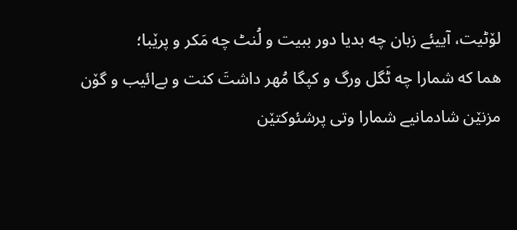لۆٹیت، آییئے زبان چه بدیا دور ببیت و لُنٹ چه مَکر و پرێبا؛
هما که شمارا چه ٹَگل ورگ و کپگا مُهر داشتَ کنت و بےائیب و گۆن مزنێن شادمانیے شمارا وتی پرشئوکتێن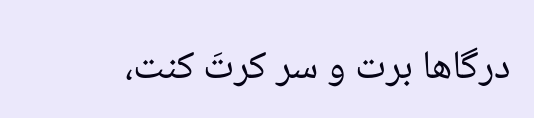درگاها برت و سر کرتَ کنت،